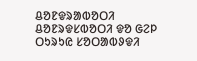ᱪᱚᱱᱫᱨᱟᱵᱚᱛᱤ
ᱪᱚᱱᱨᱫᱥᱵᱚᱛᱤ ᱫᱚ ᱜᱮᱞ ᱛᱩᱨᱩᱭ ᱥᱚᱛᱟᱵᱽᱫᱤ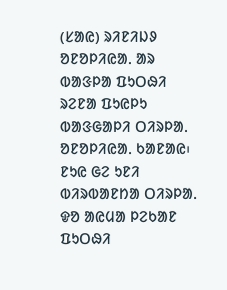(ᱥᱟᱭ) ᱨᱤᱱᱤᱡᱽ ᱚᱱᱚᱞᱤᱭᱟᱹ ᱟᱨ ᱵᱟᱝᱞᱟ ᱯᱩᱛᱷᱤ ᱨᱮᱱᱟ ᱯᱩᱭᱞᱩ ᱵᱟᱝᱜᱟᱞᱤ ᱛᱤᱨᱞᱟᱹ ᱚᱱᱚᱞᱤᱭᱟᱹ ᱠᱟᱱᱟᱭ᱾ ᱱᱩᱭ ᱜᱮ ᱩᱱᱤ ᱵᱤᱨᱵᱟᱱᱴᱟ ᱛᱤᱨᱞᱟᱹ ᱫᱚ ᱟᱭᱢᱟ ᱞᱮᱠᱟᱱ ᱯᱩᱛᱷᱤ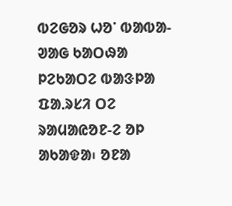ᱵᱮᱜᱚᱨ ᱦᱚᱸ ᱵᱟᱵᱟ-ᱣᱟᱜ ᱠᱟᱛᱷᱟ ᱞᱮᱠᱟᱛᱮ ᱵᱟᱝᱞᱟ ᱯᱟᱹᱨᱥᱤ ᱛᱮ ᱨᱟᱢᱟᱭᱚᱱ-ᱮ ᱚᱞ ᱟᱠᱟᱫᱟ᱾ ᱚᱱᱟ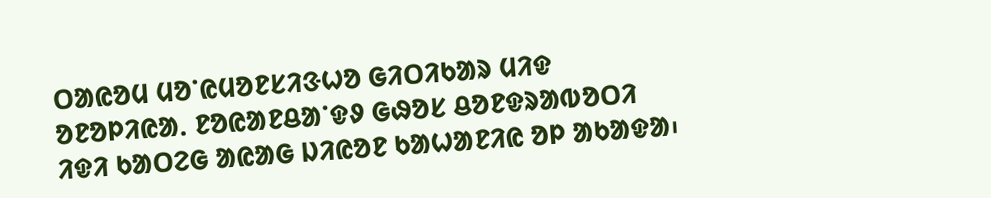ᱛᱟᱭᱚᱢ ᱢᱚᱸᱭᱢᱚᱱᱥᱤᱝᱦᱚ ᱜᱤᱛᱤᱠᱟᱨ ᱢᱤᱫ ᱚᱱᱚᱞᱤᱭᱟᱹ ᱱᱚᱭᱟᱱᱪᱟᱸᱫᱽ ᱜᱷᱚᱥ ᱪᱚᱱᱫᱨᱟᱵᱚᱛᱤ ᱤᱫᱤ ᱠᱟᱛᱮᱜ ᱟᱭᱟᱜ ᱡᱤᱭᱚᱱ ᱠᱟᱦᱟᱱᱤᱭ ᱚᱞ ᱟᱠᱟᱫᱟ᱾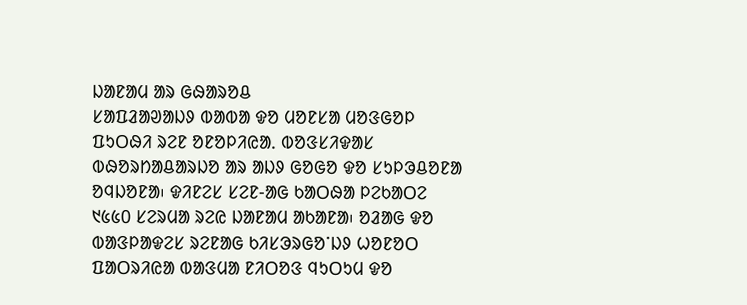ᱡᱟᱱᱟᱢ ᱟᱨ ᱜᱷᱟᱨᱚᱪ
ᱥᱟᱯᱲᱟᱣᱟᱡᱽ ᱵᱟᱵᱟ ᱫᱚ ᱢᱚᱱᱥᱟ ᱢᱚᱝᱜᱚᱞ ᱯᱩᱛᱷᱤ ᱨᱮᱱ ᱚᱱᱚᱞᱤᱭᱟᱹ ᱵᱚᱝᱥᱤᱫᱟᱥ ᱵᱷᱚᱨᱴᱟᱪᱟᱨᱡᱚ ᱟᱨ ᱟᱡᱽ ᱜᱚᱜᱚ ᱫᱚ ᱥᱩᱞᱳᱪᱚᱱᱟ ᱚᱧᱡᱚᱱᱟ᱾ ᱫᱤᱱᱮᱥ ᱥᱮᱱ-ᱟᱜ ᱠᱟᱛᱷᱟ ᱞᱮᱠᱟᱛᱮ ᱑᱕᱕᱐ ᱥᱮᱨᱢᱟ ᱨᱮᱭ ᱡᱟᱱᱟᱢ ᱟᱠᱟᱱᱟ᱾ ᱚᱲᱟᱜ ᱫᱚ ᱵᱟᱝᱞᱟᱫᱮᱥ ᱨᱮᱱᱟᱜ ᱠᱤᱥᱳᱨᱜᱚᱸᱡᱽ ᱦᱚᱱᱚᱛ ᱯᱟᱛᱨᱤᱭᱟ ᱵᱟᱝᱢᱟ ᱱᱤᱛᱚᱝ ᱧᱩᱛᱩᱢ ᱫᱚ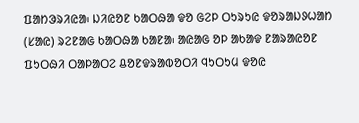ᱯᱟᱴᱳᱨᱤᱭᱟ᱾ ᱡᱤᱭᱚᱱ ᱠᱟᱛᱷᱟ ᱫᱚ ᱜᱮᱞ ᱛᱩᱨᱩᱭ ᱫᱚᱨᱟᱡᱽᱦᱟᱴ (ᱥᱟᱭ) ᱨᱮᱱᱟᱜ ᱠᱟᱛᱷᱟ ᱠᱟᱱᱟ᱾ ᱟᱭᱟᱜ ᱚᱞ ᱟᱠᱟᱫ ᱱᱟᱨᱟᱭᱚᱱ ᱯᱩᱛᱷᱤ ᱛᱟᱞᱟᱛᱮ ᱪᱚᱱᱫᱨᱟᱵᱚᱛᱤ ᱧᱩᱛᱩᱢ ᱫᱚᱭ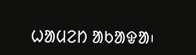ᱦᱟᱢᱮᱴ ᱟᱠᱟᱫᱟ᱾